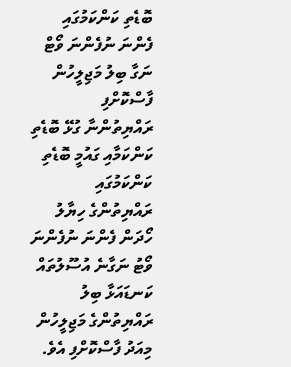ބޮޑެތި ކަންކަމުގައި ފެންނަ ނުފެންނަ ވޯޓް ނަގާ ބިލު މަޖިލީހުން ފާސްކޮށްފި
ރައްޔިތުންނާ ގުޅޭ ބޮޑެތި ކަންކަމާއި ގައުމީ ބޮޑެތި ކަންކަމުގައި ރައްޔިތުންގެ ހިޔާލު ހޯދަން ފެންނަ ނުފެންނަ ވޯޓު ނަގާނެ އުސޫލުތައް ކަނޑައަޅާ ބިލު ރައްޔިތުންގެ މަޖިލީހުން މިއަދު ފާސްކޮށްފި އެވެ.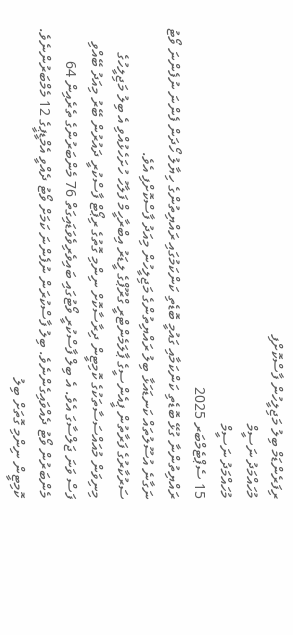ރިފަރެންޑަމް ބިލު މަޖިލީހުން ފާސްކޮށްފި
މުހައްމަދު ނަސީމް
މުހައްމަދު ނަސީމް
15 ސެޕްޓެމްބަރ 2025
ރައްޔިތުންނާ ގުޅޭ ބޮޑެތި ކަންކަމާއި ގައުމީ ބޮޑެތި ކަންކަމުގައި ރައްޔިތުންގެ ހިޔާލު ހޯދަން ފެންނަ ނުފެންނަ ވޯޓު ނަގާނެ އުސޫލުތައް ކަނޑައަޅާ ބިލު ރައްޔިތުންގެ މަޖިލީހުން މިއަދު ފާސްކޮށްފި އެވެ.
ސަރުކާރުގެ ފަރާތުން ޕީއެންސީގެ ޕާލަމެންޓްރީ ގްރޫޕްގެ ލީޑަރު އިބްރާހީމް ފަލާހު ހުށަހެޅުއްވި އެ ބިލު މަޖިލީހުގެ މިނިވަން މުއައްސަސާތަކުގެ ކޮމިޓީން ދިރާސާކޮށް ނިންމި ގޮތުގެ ރިޕޯޓް ފާސްކުރީ ދައުރުން ބޭރު މިއަދު ބޭއްވި ފަސް ވަނަ ޖަލްސާގަ އެވެ. އެ ބިލް ފާސްކުރީ ވޯޓުގައި ބައިވެރިވެވަޑައިގަތް 76 މެންބަރުންގެ ތެރެއިން 64 މެންބަރުން ވޯޓު ދެއްވައިގެންނެވެ. ބިލު ފާސްކުރަން ނުފެންނަ ކަމަށް ވޯޓު ދެއްވީ އެމްޑީޕީގެ 12 މެމްބަރުންނެވެ.
ކޮމިޓީން ނިންމި ގޮތަށް ބިލު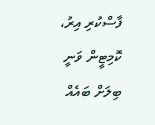ފާސްކުރި އިރު، ކޮމިޓީން ވަނީ ބިލަށް ބައެއް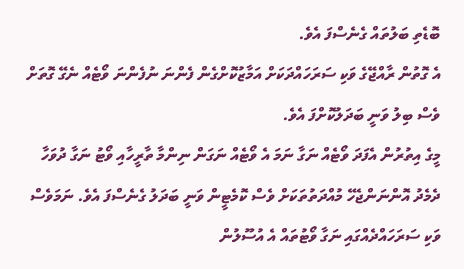ބޮޑެތި ބަލުތައް ގެނެސްފަ އެވެ.
އެ ގޮތުން ރާއްޖޭގެ ވަކި ސަރަހައްދަކަށް އަމާޒުކޮށްގެން ފެންނަ ނުފެންނަ ވޯޓެއް ނެގޭ ގޮތަށް ވެސް ބިލު ވަނީ ބަދަލުކޮށްފަ އެވެ.
މީގެ އިތުރުން އެފަދަ ވޯޓެއް ނަގާ ނަމަ އެ ވޯޓެއް ނަގަން ނިންމާ ތާރީހާއި ވޯޓު ނަގާ ދުވަހާ ދެމެދު އޮންނަންޖެހޭ މުއްދަތުތަކަށް ވެސް ކޮމެޓީން ވަނީ ބަދަލު ގެނެސްފަ އެވެ. ނަމަވެސް ވަކި ސަރަހައްދެއްގައި ނަގާ ވޯޓުތައް އެ އުސޫލުން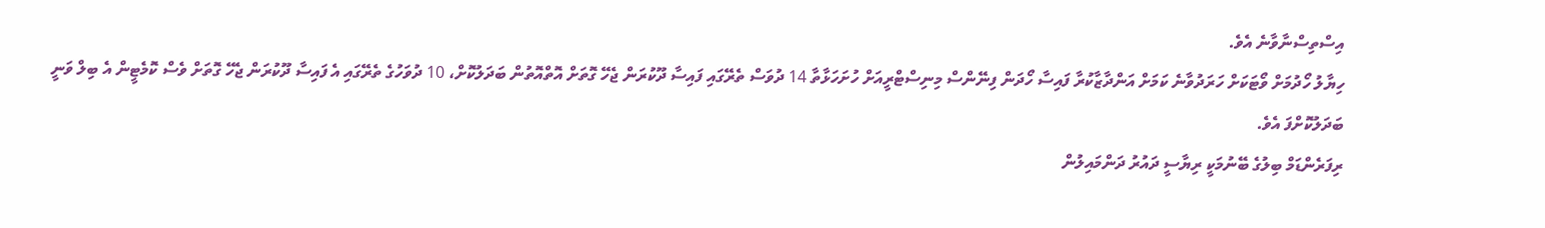އިސްތިސްނާވާނެ އެވެ.
ހިޔާލު ހޯދުމަށް ވޯޓަކަށް ހަރަދުވާނެ ކަމަށް އަންދާޒާކުރާ ފައިސާ ހޯދަން ފިނޭންސް މިނިސްޓްރީއަށް ހުށަހަޅާތާ 14 ދުވަސް ތެރޭގައި ފައިސާ ދޫކުރަން ޖެހޭ ގޮތަށް އޮތްއޮތުން ބަދަލުކޮށް، 10 ދުވަހުގެ ތެރޭގައި އެ ފައިސާ ދޫކުރަން ޖެހޭ ގޮތަށް ވެސް ކޮމެޓީން އެ ބިލް ވަނީ ބަދަލުކޮށްފަ އެވެ.
ރިފަރެންޑަމް ބިލުގެ ބޭނުމަކީ ރިޔާސީ ދައުރު ދަންމައިލުން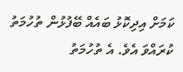ކަމަށް އިދިކޮޅު ބައެއް ބޭފުޅުން ތުހުމަތު ކުރައްވަ އެވެ. އެ ތުހުމަތު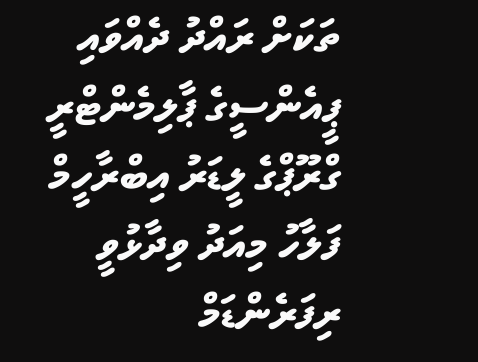ތަކަށް ރައްދު ދެއްވައި ޕީއެންސީގެ ޕާލިމެންޓްރީ ގްރޫޕްގެ ލީޑަރު އިބްރާހީމް ފަލާހު މިއަދު ވިދާޅުވީ ރިފަރެންޑަމް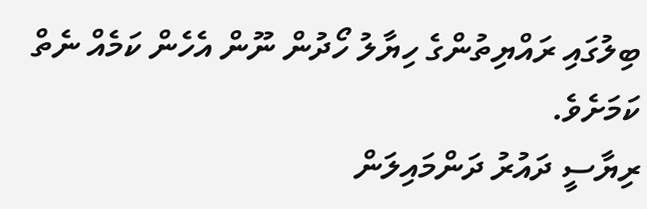ބިލުގައި ރައްޔިތުންގެ ހިޔާލު ހޯދުން ނޫން އެހެން ކަމެއް ނެތް ކަމަށެވެ.
ރިޔާސީ ދައުރު ދަންމައިލަން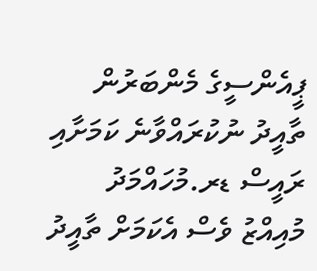ޕީއެންސީގެ މެންބަރުން ތާއީދު ނުކުރައްވާނެ ކަމަށާއި ރައީސް ޑރ.މުހައްމަދު މުއިއްޒު ވެސް އެކަމަށް ތާއީދު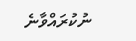ނުކުރައްވާނެ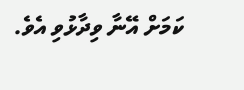ކަމަށް އޭނާ ވިދާޅުވި އެވެ.